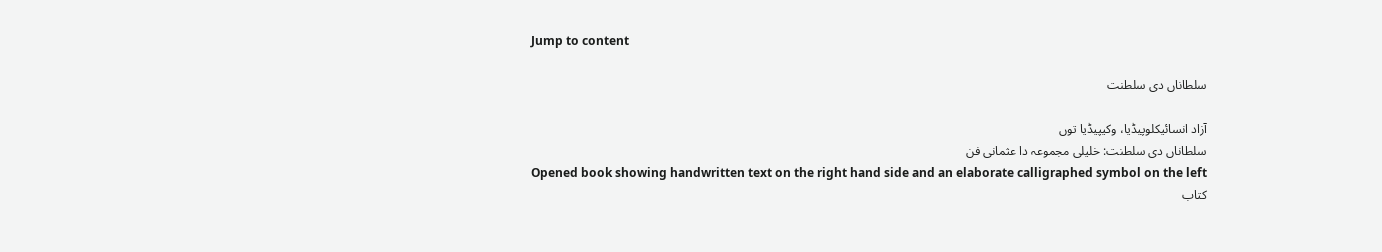Jump to content

سلطاناں دی سلطنت

آزاد انسائیکلوپیڈیا، وکیپیڈیا توں
سلطاناں دی سلطنت: خلیلی مجموعہ دا عثمانی فن
Opened book showing handwritten text on the right hand side and an elaborate calligraphed symbol on the left
کتاب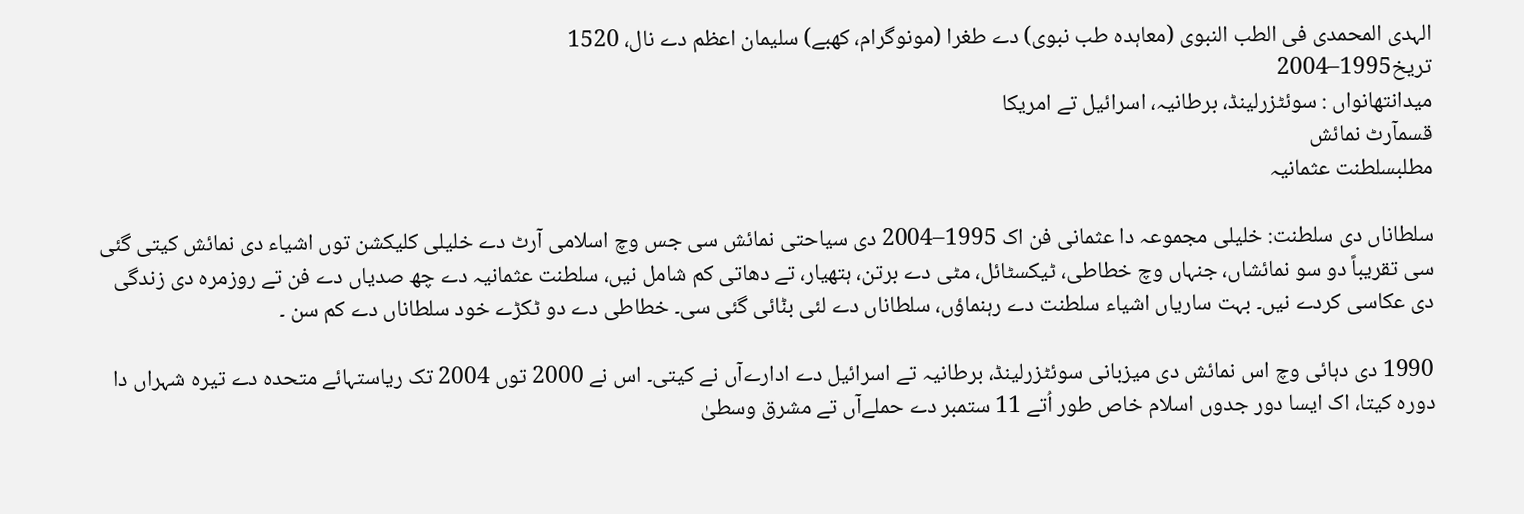الہدی المحمدی فی الطب النبوی (معاہدہ طب نبوی) دے طغرا (مونوگرام، کھبے) سلیمان اعظم دے نال، 1520
تریخ1995–2004
میدانتھانواں : سوئٹزرلینڈ، برطانیہ، اسرائیل تے امریکا
قسمآرٹ نمائش
مطلبسلطنت عثمانیہ

سلطاناں دی سلطنت: خلیلی مجموعہ دا عثمانی فن اک 1995–2004 دی سیاحتی نمائش سی جس وچ اسلامی آرٹ دے خلیلی کلیکشن توں اشیاء دی نمائش کيتی گئی سی تقریباً دو سو نمائشاں، جنہاں وچ خطاطی، ٹیکسٹائل، مٹی دے برتن، ہتھیار، تے دھاتی کم شامل نيں، سلطنت عثمانیہ دے چھ صدیاں دے فن تے روزمرہ دی زندگی دی عکاسی کردے نيں۔ بہت ساریاں اشیاء سلطنت دے رہنماؤں، سلطاناں دے لئی بݨائی گئی سی۔ خطاطی دے دو ٹکڑے خود سلطاناں دے کم سن ۔

1990 دی دہائی وچ اس نمائش دی میزبانی سوئٹزرلینڈ، برطانیہ تے اسرائیل دے ادارےآں نے کيتی۔ اس نے 2000 توں 2004 تک ریاستہائے متحدہ دے تیرہ شہراں دا دورہ کیتا، اک ایسا دور جدوں اسلام خاص طور اُتے 11 ستمبر دے حملےآں تے مشرق وسطیٰ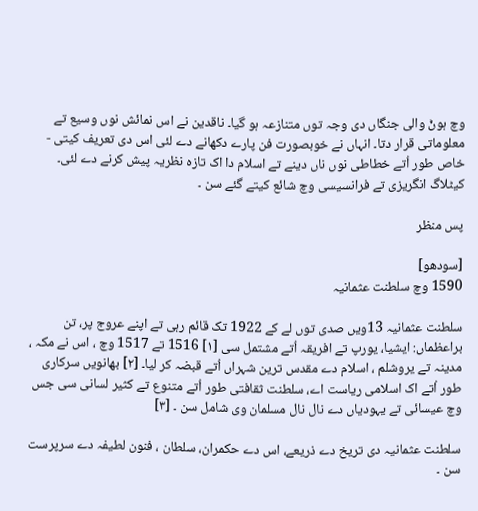وچ ہوݨ والی جنگاں دی وجہ توں متنازعہ ہو گیا۔ ناقدین نے اس نمائش نوں وسیع تے معلوماتی قرار دتا۔ انہاں نے خوبصورت فن پارے دکھانے دے لئی اس دی تعریف کيتی - خاص طور اُتے خطاطی نوں ناں دینے تے اسلام دا اک تازہ نظریہ پیش کرنے دے لئی۔ کیٹلاگ انگریزی تے فرانسیسی وچ شائع کيتے گئے سن ۔

پس منظر

[سودھو]
1590 وچ سلطنت عثمانیہ

سلطنت عثمانیہ 13ويں صدی توں لے کے 1922 تک قائم رہی تے اپنے عروج پر، تن براعظماں: ایشیا، یورپ تے افریقہ اُتے مشتمل سی [۱] 1516 تے 1517 وچ ، اس نے مکہ ، مدینہ تے یروشلم ، اسلام دے مقدس ترین شہراں اُتے قبضہ کر ليا۔ [۲] بھانويں سرکاری طور اُتے اک اسلامی ریاست اے، سلطنت ثقافتی طور اُتے متنوع تے کثیر لسانی سی جس وچ عیسائی تے یہودیاں دے نال نال مسلمان وی شامل سن ۔ [۳]

سلطنت عثمانیہ دی تریخ دے ذریعے، اس دے حکمران، سلطان ، فنون لطیفہ دے سرپرست سن ۔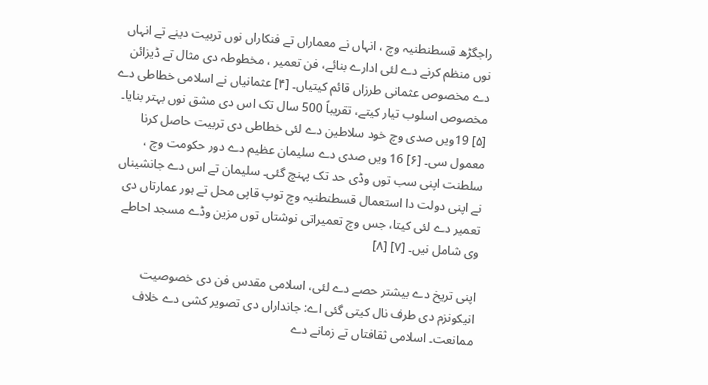راجگڑھ قسطنطنیہ وچ ، انہاں نے معماراں تے فنکاراں نوں تربیت دینے تے انہاں نوں منظم کرنے دے لئی ادارے بنائے، فن تعمیر ، مخطوطہ دی مثال تے ڈیزائن دے مخصوص عثمانی طرزاں قائم کيتیاں۔ [۴] عثمانیاں نے اسلامی خطاطی دے مخصوص اسلوب تیار کيتے، تقریباً 500 سال تک اس دی مشق نوں بہتر بنایا۔ [۵] 19ويں صدی وچ خود سلاطین دے لئی خطاطی دی تربیت حاصل کرنا معمول سی۔ [۶] 16 ويں صدی دے سلیمان عظیم دے دور حکومت وچ ، سلطنت اپنی سب توں وڈی حد تک پہنچ گئی۔ سلیمان تے اس دے جانشیناں نے اپنی دولت دا استعمال قسطنطنیہ وچ توپ قاپی محل تے ہور عمارتاں دی تعمیر دے لئی کیتا، جس وچ تعمیراتی نوشتاں توں مزین وڈے مسجد احاطے وی شامل نيں۔ [۷] [۸]

اپنی تریخ دے بیشتر حصے دے لئی، اسلامی مقدس فن دی خصوصیت انیکونزم دی طرف نال کيتی گئی اے: جانداراں دی تصویر کشی دے خلاف ممانعت۔ اسلامی ثقافتاں تے زمانے دے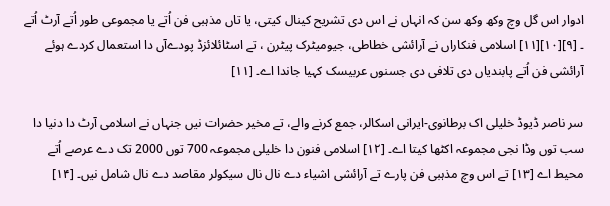ادوار اس گل وچ وکھ وکھ سن کہ انہاں نے اس دی تشریح کینال کيتی، یا تاں مذہبی فن اُتے یا مجموعی طور اُتے آرٹ اُتے ۔ [۹][۱۰][۱۱] اسلامی فنکاراں نے آرائشی خطاطی، جیومیٹرک پیٹرن ، تے اسٹائلائزڈ پودےآں دا استعمال کردے ہوئے آرائشی فن اُتے پابندیاں دی تلافی دی جسنوں عربیسک کہیا جاندا اے۔ [۱۱]

سر ناصر ڈیوڈ خلیلی اک برطانوی-ایرانی اسکالر، جمع کرنے والے، تے مخیر حضرات نيں جنہاں نے اسلامی آرٹ دا دنیا دا سب توں وڈا نجی مجموعہ اکٹھا کيتا اے۔ [۱۲] اسلامی فنون دا خلیلی مجموعہ 700 توں 2000 تک دے عرصے اُتے محیط اے [۱۳] تے اس وچ مذہبی فن پارے تے آرائشی اشیاء دے نال نال سیکولر مقاصد دے نال شامل نيں۔ [۱۴]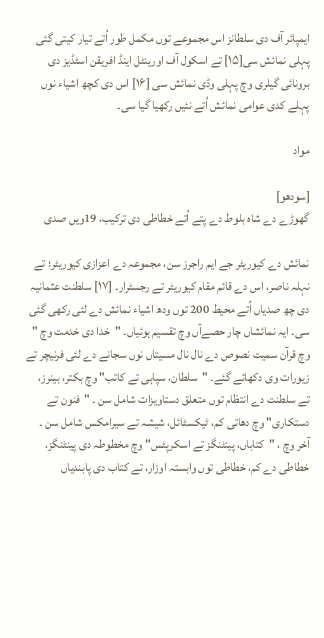ایمپائر آف دی سلطانز اس مجموعے توں مکمل طور اُتے تیار کيتی گئی پہلی نمائش سی[۱۵] تے اسکول آف اورینٹل اینڈ افریقن اسٹڈیز دی برونائی گیلری وچ پہلی وڈی نمائش سی [۱۶] اس دی کچھ اشیاء نوں پہلے کدی عوامی نمائش اُتے نئيں رکھیا گیا سی۔

مواد

[سودھو]
گھوڑے دے شاہ بلوط دے پتے اُتے خطاطی دی ترکیب، 19ويں صدی

نمائش دے کیوریٹر جے ایم راجرز سن، مجموعہ دے اعزازی کیوریٹر؛ تے نہلہ ناصر، اس دے قائم مقام کیوریٹر تے رجسٹرار۔ [۱۷] سلطنت عثمانیہ دی چھ صدیاں اُتے محیط 200 توں ودھ اشیاء نمائش دے لئی رکھی گئی سی۔ ایہ نمائشاں چار حصےآں وچ تقسیم ہوئیاں۔ "خدا دی خدمت وچ " وچ قرآن سمیت نصوص دے نال نال مسیتاں نوں سجانے دے لئی فرنیچر تے زیورات وی دکھائے گئے۔ "سلطان، سپاہی تے کاتب" وچ بکتر، بینرز، تے سلطنت دے انتظام توں متعلق دستاویزات شامل سن ۔ "فنون تے دستکاری" وچ دھاتی کم، ٹیکسٹائل، شیشہ تے سیرامکس شامل سن ۔ آخر وچ ، "کتاباں، پینٹنگز تے اسکرپٹس" وچ مخطوطہ دی پینٹنگز، خطاطی دے کم، خطاطی توں وابستہ اوزار، تے کتاب دی پابندیاں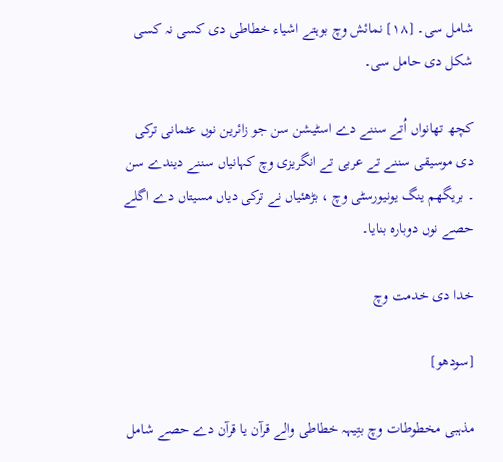شامل سی۔ [۱۸] نمائش وچ بوہتے اشیاء خطاطی دی کسی نہ کسی شکل دی حامل سی۔

کچھ تھانواں اُتے سننے دے اسٹیشن سن جو زائرین نوں عثمانی ترکی دی موسیقی سننے تے عربی تے انگریزی وچ کہانیاں سننے دیندے سن ۔ بریگھم ینگ یونیورسٹی وچ ، بڑھئیاں نے ترکی دیاں مسیتاں دے اگلے حصے نوں دوبارہ بنایا۔

خدا دی خدمت وچ

[سودھو]

مذہبی مخطوطات وچ بتِیہہ خطاطی والے قرآن یا قرآن دے حصے شامل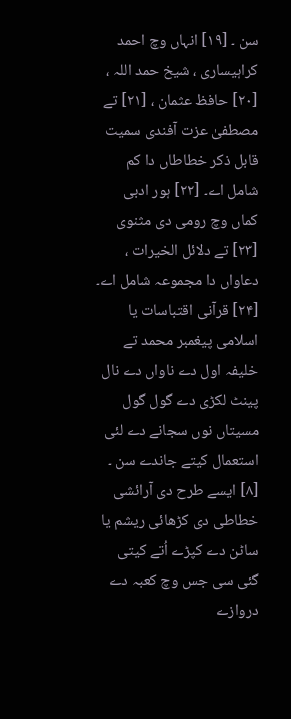سن ۔ [۱۹] انہاں وچ احمد کراہیساری ، شیخ حمد اللہ ، [۲۰] حافظ عثمان ، [۲۱] تے مصطفیٰ عزت آفندی سمیت قابل ذکر خطاطاں دا کم شامل اے۔ [۲۲] ہور ادبی کماں وچ رومی دی مثنوی [۲۳] تے دلائل الخیرات ، دعاواں دا مجموعہ شامل اے۔ [۲۴] قرآنی اقتباسات یا اسلامی پیغمبر محمد تے خلیفہ اول دے ناواں دے نال پینٹ لکڑی دے گول گول مسیتاں نوں سجانے دے لئی استعمال کيتے جاندے سن ۔ [۸] ايسے طرح دی آرائشی خطاطی دی کڑھائی ریشم یا ساٹن دے کپڑے اُتے کيتی گئی سی جس وچ کعبہ دے دروازے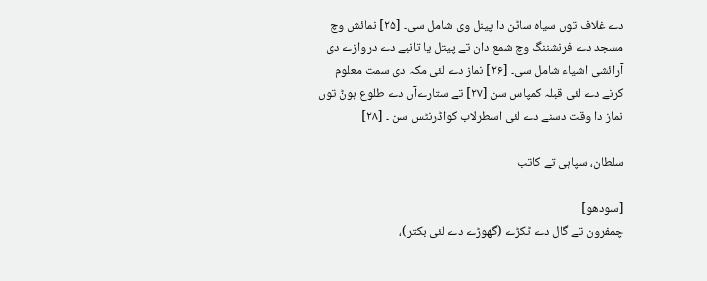دے غلاف توں سیاہ ساٹن دا پینل وی شامل سی۔ [۲۵] نمائش وچ مسجد دے فرنشننگ وچ شمع دان تے پیتل یا تانبے دے دروازے دی آرائشی اشیاء شامل سی۔ [۲۶] نماز دے لئی مکہ دی سمت معلوم کرنے دے لئی قبلہ کمپاس سن [۲۷] تے ستارےآں دے طلوع ہوݨ توں نماز دا وقت دسنے دے لئی اسطرلاب کواڈرنٹس سن ۔ [۲۸]

سلطان، سپاہی تے کاتب

[سودھو]
چمفرون تے گال دے ٹکڑے (گھوڑے دے لئی بکتر)،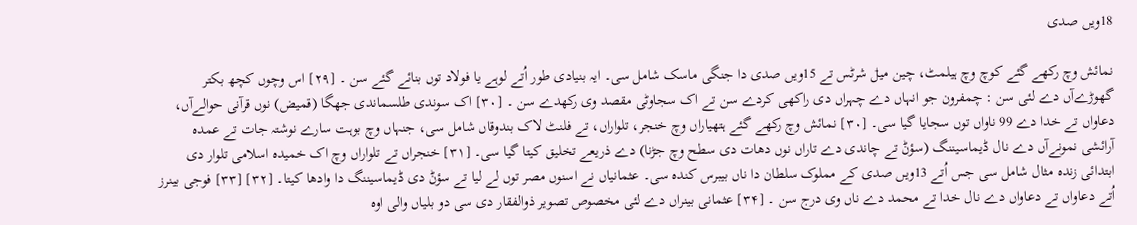18ويں صدی

نمائش وچ رکھے گئے کوچ وچ ہیلمٹ، چین میݪ شرٹس تے 15ويں صدی دا جنگی ماسک شامل سی۔ ایہ بنیادی طور اُتے لوہے یا فولاد توں بنائے گئے سن ۔ [۲۹] اس وچوں کچھ بکتر گھوڑےآں دے لئی سن : چمفرون جو انہاں دے چہراں دی راکھی کردے سن تے اک سجاوٹی مقصد وی رکھدے سن ۔ [۳۰] اک سوندی طلسماندی جھگا (قمیض) نوں قرآنی حوالےآں، دعاواں تے خدا دے 99 ناواں توں سجایا گیا سی۔ [۳۰] نمائش وچ رکھے گئے ہتھیاراں وچ خنجر، تلواراں، تے فلنٹ لاک بندوقاں شامل سی، جنہاں وچ بوہت سارے نوشتہ جات تے عمدہ آرائشی نمونےآں دے نال ڈیماسیننگ (سؤݨ تے چاندی دے تاراں نوں دھات دی سطح وچ جڑنا) دے ذریعے تخلیق کيتا گیا سی۔ [۳۱] خنجراں تے تلواراں وچ اک خمیدہ اسلامی تلوار دی ابتدائی زندہ مثال شامل سی جس اُتے 13ويں صدی کے مملوک سلطان دا ناں بیبرس کندہ سی۔ عثمانیاں نے اسنوں مصر توں لے لیا تے سؤݨ دی ڈیماسیننگ دا وادھا کيتا۔ [۳۲] [۳۳] فوجی بینرز اُتے دعاواں تے دعاواں دے نال خدا تے محمد دے ناں وی درج سن ۔ [۳۴] عثمانی بینراں دے لئی مخصوص تصویر ذوالفقار دی سی دو بلیاں والی اوہ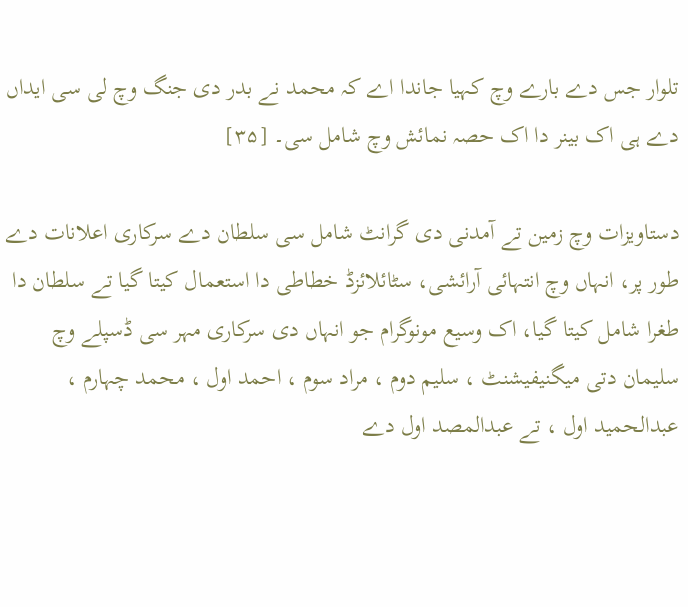تلوار جس دے بارے وچ کہیا جاندا اے کہ محمد نے بدر دی جنگ وچ لی سی ایداں دے ہی اک بینر دا اک حصہ نمائش وچ شامل سی۔ [۳۵]

دستاویزات وچ زمین تے آمدنی دی گرانٹ شامل سی سلطان دے سرکاری اعلانات دے طور پر، انہاں وچ انتہائی آرائشی، سٹائلائزڈ خطاطی دا استعمال کيتا گیا تے سلطان دا طغرا شامل کيتا گیا، اک وسیع مونوگرام جو انہاں دی سرکاری مہر سی ڈسپلے وچ سلیمان دتی میگنیفیشنٹ ، سلیم دوم ، مراد سوم ، احمد اول ، محمد چہارم ، عبدالحمید اول ، تے عبدالمصد اول دے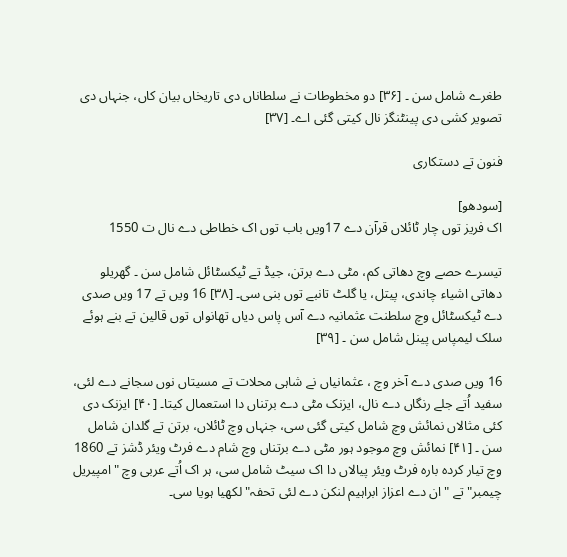طغرے شامل سن ۔ [۳۶] دو مخطوطات نے سلطاناں دی تاریخاں بیان کاں، جنہاں دی تصویر کشی دی پینٹنگز نال کيتی گئی اے۔ [۳۷]

فنون تے دستکاری

[سودھو]
اک فریز توں چار ٹائلاں قرآن دے 17ويں باب توں اک خطاطی دے نال ت 1550

تیسرے حصے وچ دھاتی کم، مٹی دے برتن، جیڈ تے ٹیکسٹائل شامل سن ۔ گھریلو دھاتی اشیاء چاندی، پیتل، یا گلٹ تانبے توں بنی سی۔ [۳۸] 16 ويں تے 17 ويں صدی دے ٹیکسٹائل وچ سلطنت عثمانیہ دے آس پاس دیاں تھانواں توں قالین تے بنے ہوئے سلک لیمپاس پینل شامل سن ۔ [۳۹]

16 ويں صدی دے آخر وچ ، عثمانیاں نے شاہی محلات تے مسیتاں نوں سجانے دے لئی، سفید اُتے جلے رنگاں دے نال، ایزنک مٹی دے برتناں دا استعمال کيتا۔ [۴۰] ایزنک دی کئی مثالاں نمائش وچ شامل کيتی گئی سی، جنہاں وچ ٹائلاں، برتن تے گلدان شامل سن ۔ [۴۱] نمائش وچ موجود ہور مٹی دے برتناں وچ شام دے فرٹ ویئر ڈشز تے 1860 وچ تیار کردہ بارہ فرٹ ویئر پیالاں دا اک سیٹ شامل سی، ہر اک اُتے عربی وچ "امپیریل چیمبر" تے "ان دے اعزاز ابراہیم لنکن دے لئی تحفہ" لکھیا ہويا سی۔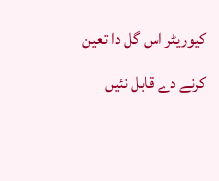کیوریٹر اس گل دا تعین کرنے دے قابل نئيں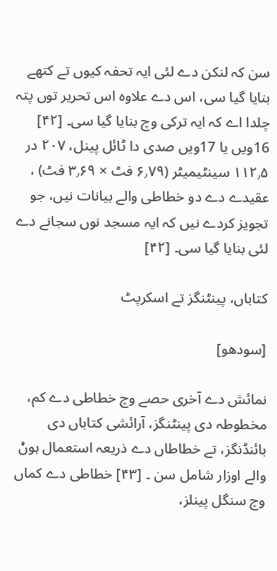سن کہ لنکن دے لئی ایہ تحفہ کیوں تے کتھے بنایا گیا سی، اس دے علاوہ اس تحریر توں پتہ چلدا اے کہ ایہ ترکی وچ بنایا گیا سی۔ [۴۲] 16ويں یا 17ويں صدی دا ٹائل پینل، ۲۰۷ در ۱۱۲٫۵ سینٹیمیٹر (۶٫۷۹ فٹ × ۳٫۶۹ فٹ) ، عقیدے دے دو خطاطی والے بیانات نيں، جو تجویز کردے نيں کہ ایہ مسجد نوں سجانے دے لئی بنایا گیا سی۔ [۴۲]

کتاباں، پینٹنگز تے اسکرپٹ

[سودھو]

نمائش دے آخری حصے وچ خطاطی دے کم، مخطوطہ دی پینٹنگز، آرائشی کتاباں دی بائنڈنگز، تے خطاطاں دے ذریعہ استعمال ہوݨ والے اوزار شامل سن ۔ [۴۳] خطاطی دے کماں وچ سنگل پینلز،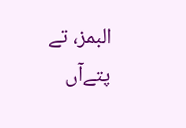البمز، تے پتےآں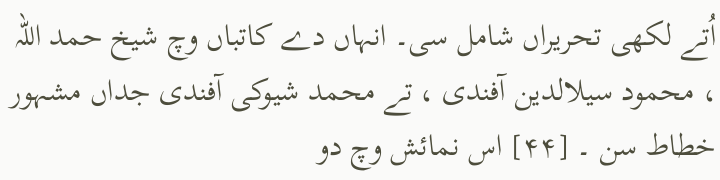اُتے لکھی تحریراں شامل سی۔ انہاں دے کاتباں وچ شیخ حمد اللہ ، محمود سیلالدین آفندی ، تے محمد شیوکی آفندی جداں مشہور خطاط سن ۔ [۴۴] اس نمائش وچ دو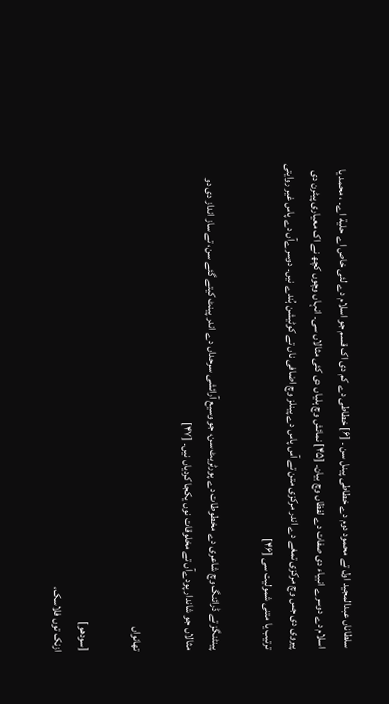سلطاناں عبدالمجید اول تے محمود دوم دے خطاطی پینل سن ۔ [۶] خطاطی دے کم دی اک قسم جو اسلام دے لئی خاص اے حلية اے۔ ، محمد یا اسلام دے دوسرے انبیاء دی صفات دے لفظاں وچ بیان۔ [۴۵] نمائش وچ ہلیاں دی کئی مثالاں سی۔ انہاں وچوں کچھ نے اک معیاری پیٹرن دی پیروی دی جس وچ مرکزی تمغے دے اندر مرکزی متن تے آس پاس دے پینلز وچ اضافی ناں تے کوٹیشن ہُندے نيں۔ دوسرےآں دے پاس غیر روايتی ترتیب یا متنی شمولیت سی [۴۶]

پینٹنگز تے ڈرائنگ وچ شاعری دے مخطوطات دے پورٹریٹ سن، جو وسیع آرائشی سرحداں دے اندر پینٹ کيتے گئے سن، تے ساز انداز دی دو مثالاں جو شاندار پودےآں تے مخلوقات نوں یکجا کردیاں نيں۔ [۴۷]

تھانواں

[سودھو]
ازنک توں فلاسک،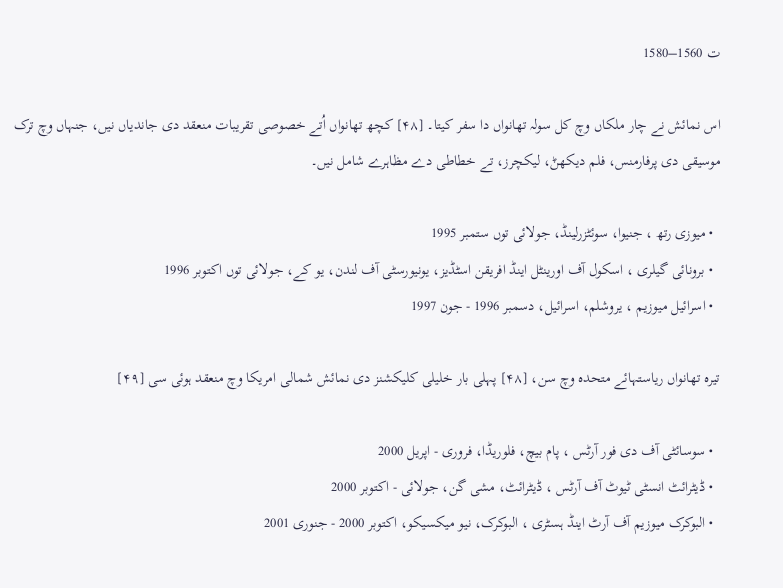ت 1560–1580

اس نمائش نے چار ملکاں وچ کل سولہ تھانواں دا سفر کيتا۔ [۴۸] کچھ تھانواں اُتے خصوصی تقریبات منعقد دی جاندیاں نيں، جنہاں وچ ترک موسیقی دی پرفارمنس، فلم دیکھݨ، لیکچرز، تے خطاطی دے مظاہرے شامل نيں۔

  • میوزی رتھ ، جنیوا، سوئٹزرلینڈ، جولائی توں ستمبر 1995
  • برونائی گیلری ، اسکول آف اورینٹل اینڈ افریقن اسٹڈیز، یونیورسٹی آف لندن، یو کے، جولائی توں اکتوبر 1996
  • اسرائیل میوزیم ، یروشلم، اسرائیل، دسمبر 1996 - جون 1997

تیرہ تھانواں ریاستہائے متحدہ وچ سن، [۴۸] پہلی بار خلیلی کلیکشنز دی نمائش شمالی امریکا وچ منعقد ہوئی سی [۴۹]

  • سوسائٹی آف دی فور آرٹس ، پام بیچ، فلوریڈا، فروری - اپریل 2000
  • ڈیٹرائٹ انسٹی ٹیوٹ آف آرٹس ، ڈیٹرائٹ، مشی گن، جولائی - اکتوبر 2000
  • البوکرک میوزیم آف آرٹ اینڈ ہسٹری ، البوکرک، نیو میکسیکو، اکتوبر 2000 - جنوری 2001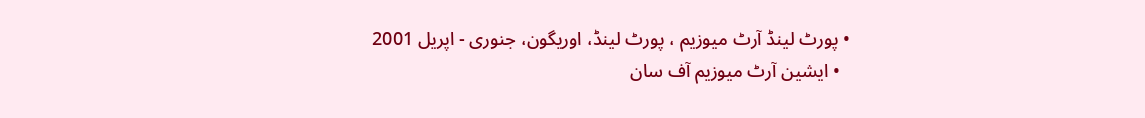• پورٹ لینڈ آرٹ میوزیم ، پورٹ لینڈ، اوریگون، جنوری - اپریل 2001
  • ایشین آرٹ میوزیم آف سان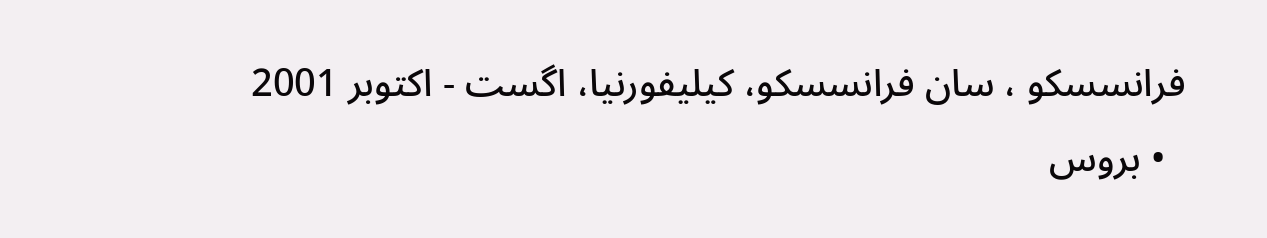فرانسسکو ، سان فرانسسکو، کیلیفورنیا، اگست - اکتوبر 2001
  • بروس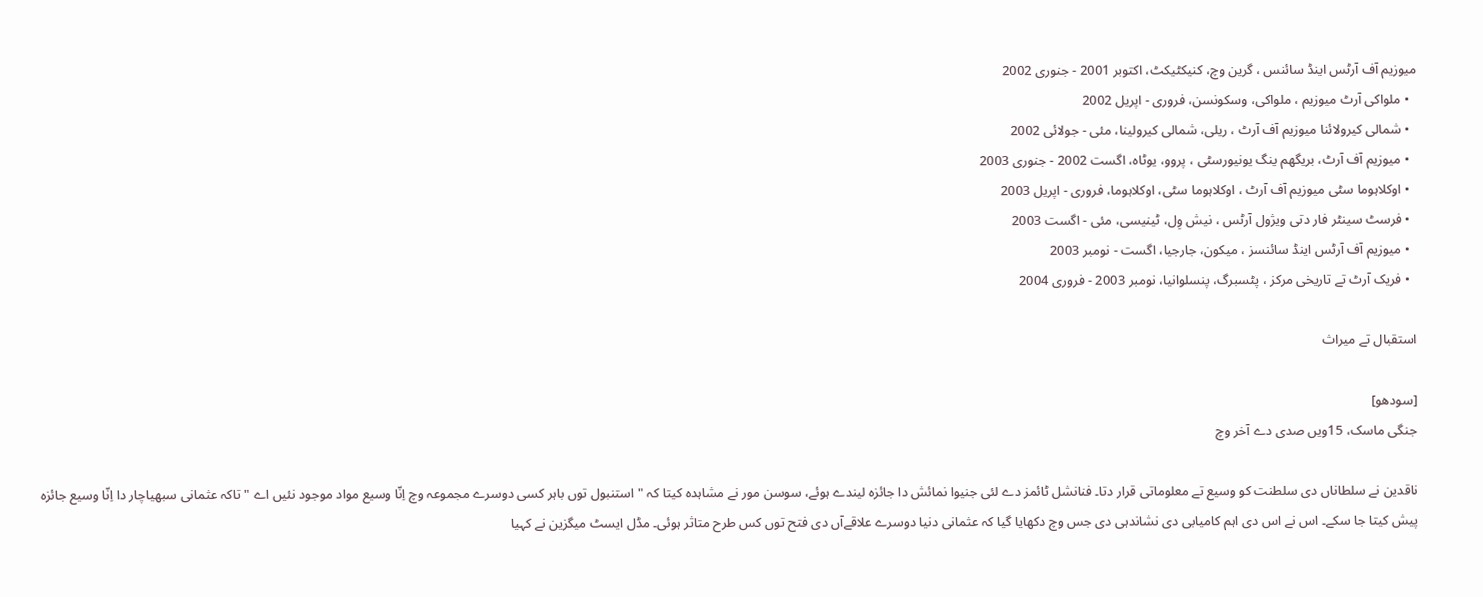میوزیم آف آرٹس اینڈ سائنس ، گرین وچ، کنیکٹیکٹ، اکتوبر 2001 - جنوری 2002
  • ملواکی آرٹ میوزیم ، ملواکی، وسکونسن، فروری - اپریل 2002
  • شمالی کیرولائنا میوزیم آف آرٹ ، ریلی، شمالی کیرولینا، مئی - جولائی 2002
  • میوزیم آف آرٹ، بریگھم ینگ یونیورسٹی ، پروو، یوٹاہ، اگست 2002 - جنوری 2003
  • اوکلاہوما سٹی میوزیم آف آرٹ ، اوکلاہوما سٹی، اوکلاہوما، فروری - اپریل 2003
  • فرسٹ سینٹر فار دتی ویژول آرٹس ، نیش وِل، ٹینیسی، مئی - اگست 2003
  • میوزیم آف آرٹس اینڈ سائنسز ، میکون، جارجیا، اگست - نومبر 2003
  • فریک آرٹ تے تاریخی مرکز ، پٹسبرگ، پنسلوانیا، نومبر 2003 - فروری 2004

استقبال تے میراث

[سودھو]
جنگی ماسک، 15ويں صدی دے آخر وچ

ناقدین نے سلطاناں دی سلطنت کو وسیع تے معلوماتی قرار دتا۔ فنانشل ٹائمز دے لئی جنیوا نمائش دا جائزہ لیندے ہوئے، سوسن مور نے مشاہدہ کيتا کہ " استنبول توں باہر کسی دوسرے مجموعہ وچ اِنّا وسیع مواد موجود نئيں اے " تاکہ عثمانی سبھیاچار دا اِنّا وسیع جائزہ پیش کيتا جا سکے۔ اس نے اس دی اہم کامیابی دی نشاندہی دی جس وچ دکھایا گیا کہ عثمانی دنیا دوسرے علاقےآں دی فتح توں کس طرح متاثر ہوئی۔ مڈل ایسٹ میگزین نے کہیا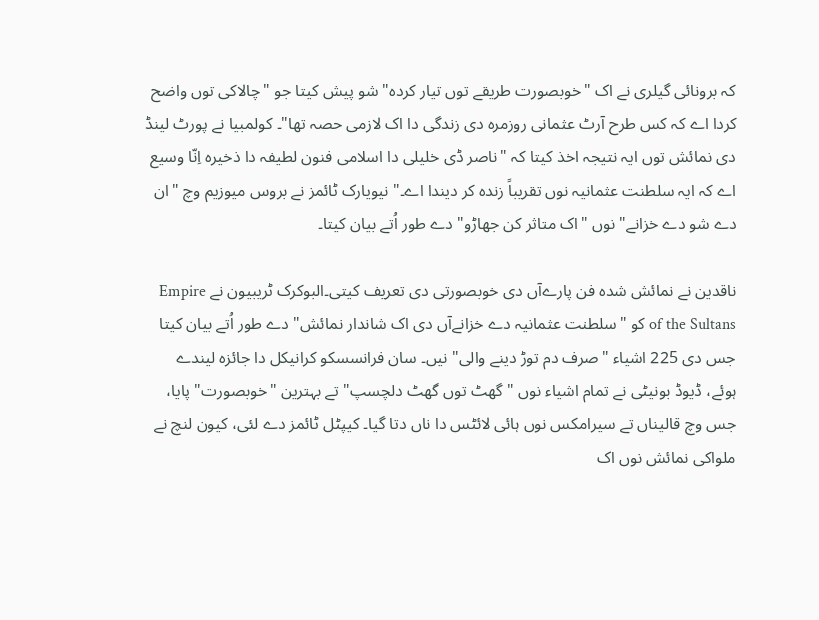کہ برونائی گیلری نے اک "خوبصورت طریقے توں تیار کردہ" شو پیش کيتا جو "چالاکی توں واضح کردا اے کہ کس طرح آرٹ عثمانی روزمرہ دی زندگی دا اک لازمی حصہ تھا"۔ کولمبیا نے پورٹ لینڈ دی نمائش توں ایہ نتیجہ اخذ کيتا کہ "ناصر ڈی خلیلی دا اسلامی فنون لطیفہ دا ذخیرہ اِنّا وسیع اے کہ ایہ سلطنت عثمانیہ نوں تقریباً زندہ کر دیندا اے۔" نیویارک ٹائمز نے بروس میوزیم وچ "ان دے شو دے خزانے" نوں "اک متاثر کن جھاڑو" دے طور اُتے بیان کيتا۔

ناقدین نے نمائش شدہ فن پارےآں دی خوبصورتی دی تعریف کيتی۔البوکرک ٹریبیون نے Empire of the Sultans کو "سلطنت عثمانیہ دے خزانےآں دی اک شاندار نمائش" دے طور اُتے بیان کيتا جس دی 225 اشیاء "صرف دم توڑ دینے والی" نيں۔ سان فرانسسکو کرانیکل دا جائزہ لیندے ہوئے، ڈیوڈ بونیٹی نے تمام اشیاء نوں "گھٹ توں گھٹ دلچسپ" تے بہترین "خوبصورت" پایا، جس وچ قالیناں تے سیرامکس نوں ہائی لائٹس دا ناں دتا گیا۔ کیپٹل ٹائمز دے لئی، کیون لنچ نے ملواکی نمائش نوں اک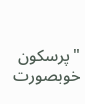"پرسکون خوبصورت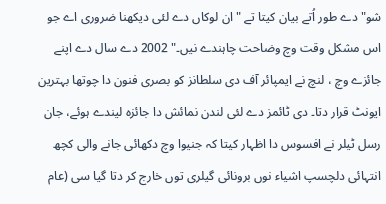شو" دے طور اُتے بیان کيتا تے "ان لوکاں دے لئی دیکھنا ضروری اے جو اس مشکل وقت وچ وضاحت چاہندے نيں۔" 2002 دے سال دے اپنے جائزے وچ ، لنچ نے ایمپائر آف دی سلطانز کو بصری فنون دا چوتھا بہترین ایونٹ قرار دتا۔ دی ٹائمز دے لئی لندن نمائش دا جائزہ لیندے ہوئے، جان رسل ٹیلر نے افسوس دا اظہار کيتا کہ جنیوا وچ دکھائی جانے والی کچھ انتہائی دلچسپ اشیاء نوں برونائی گیلری توں خارج کر دتا گیا سی (عام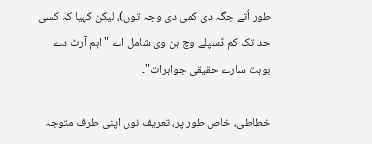طور اُتے جگہ دی کمی دی وجہ توں)، لیکن کہیا کہ کسی حد تک کم ڈسپلے وچ ہن وی شامل اے " اہم آرٹ دے بوہت سارے حقیقی جواہرات"۔

خطاطی، خاص طور پر، تعریف نوں اپنی طرف متوجہ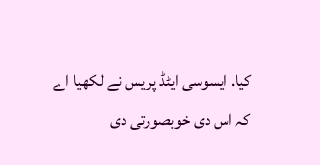کیا. ایسوسی ایٹڈ پریس نے لکھیا اے کہ اس دی خوبصورتی دی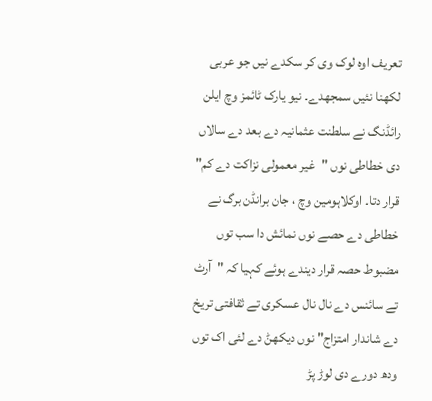تعریف اوہ لوک وی کر سکدے نيں جو عربی لکھنا نئيں سمجھدے۔ نیو یارک ٹائمز وچ ایلن رائڈنگ نے سلطنت عثمانیہ دے بعد دے سالاں دی خطاطی نوں "غیر معمولی نزاکت دے کم" قرار دتا۔ اوکلاہومین وچ ، جان برانڈن برگ نے خطاطی دے حصے نوں نمائش دا سب توں مضبوط حصہ قرار دیندے ہوئے کہیا کہ "آرٹ تے سائنس دے نال نال عسکری تے ثقافتی تریخ دے شاندار امتزاج" نوں دیکھݨ دے لئی اک توں ودھ دورے دی لوڑ پڑ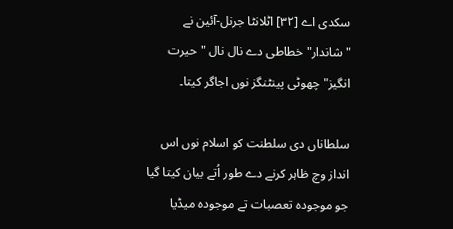سکدی اے [۳۲] اٹلانٹا جرنل-آئین نے "شاندار" خطاطی دے نال نال "حیرت انگیز" چھوٹی پینٹنگز نوں اجاگر کيتا۔

سلطاناں دی سلطنت کو اسلام نوں اس انداز وچ ظاہر کرنے دے طور اُتے بیان کيتا گیا جو موجودہ تعصبات تے موجودہ میڈیا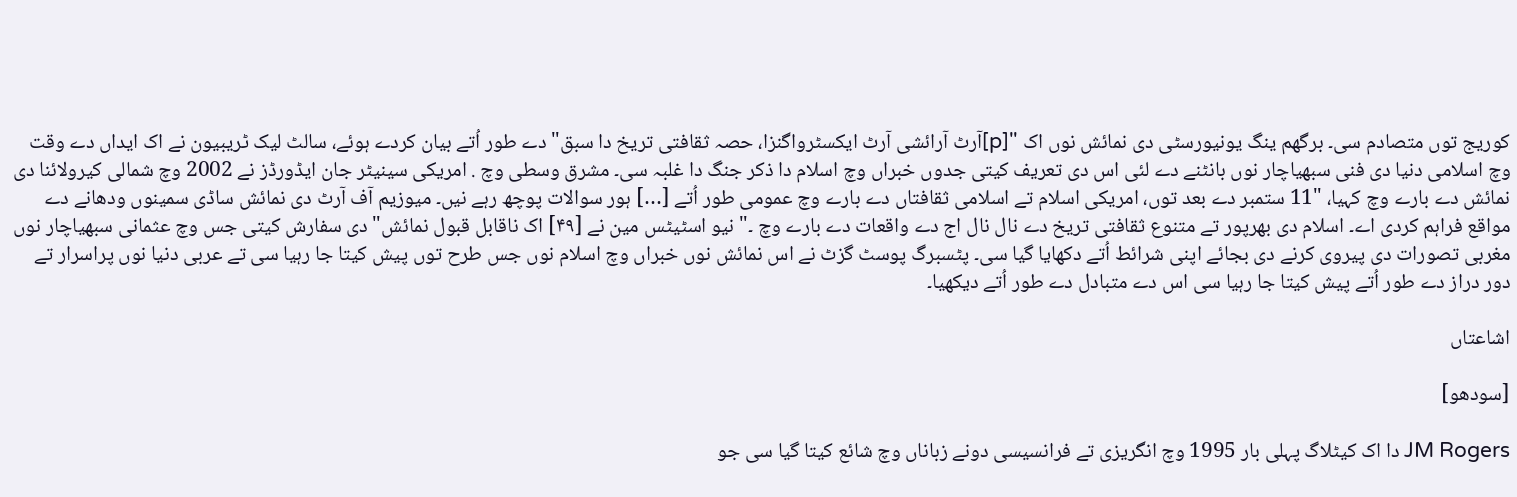کوریج توں متصادم سی۔ برگھم ینگ یونیورسٹی دی نمائش نوں اک "[p]آرٹ آرائشی آرٹ ایکسٹرواگنزا، حصہ ثقافتی تریخ دا سبق" دے طور اُتے بیان کردے ہوئے، سالٹ لیک ٹریبیون نے اک ایداں دے وقت وچ اسلامی دنیا دی فنی سبھیاچار نوں بانٹنے دے لئی اس دی تعریف کيتی جدوں خبراں وچ اسلام دا ذکر جنگ دا غلبہ سی۔ مشرق وسطی وچ . امریکی سینیٹر جان ایڈورڈز نے 2002 وچ شمالی کیرولائنا دی نمائش دے بارے وچ کہیا، "11 ستمبر دے بعد توں، امریکی اسلام تے اسلامی ثقافتاں دے بارے وچ عمومی طور اُتے […] ہور سوالات پوچھ رہے نيں۔ میوزیم آف آرٹ دی نمائش ساڈی سمینوں ودھانے دے مواقع فراہم کردی اے۔ اسلام دی بھرپور تے متنوع ثقافتی تریخ دے نال نال اج دے واقعات دے بارے وچ ۔" نیو اسٹیٹس مین نے [۴۹] اک ناقابل قبول نمائش" دی سفارش کيتی جس وچ عثمانی سبھیاچار نوں مغربی تصورات دی پیروی کرنے دی بجائے اپنی شرائط اُتے دکھایا گیا سی۔ پٹسبرگ پوسٹ گزٹ نے اس نمائش نوں خبراں وچ اسلام نوں جس طرح توں پیش کيتا جا رہیا سی تے عربی دنیا نوں پراسرار تے دور دراز دے طور اُتے پیش کيتا جا رہیا سی اس دے متبادل دے طور اُتے دیکھیا۔

اشاعتاں

[سودھو]

JM Rogers دا اک کیٹلاگ پہلی بار 1995 وچ انگریزی تے فرانسیسی دونے زباناں وچ شائع کيتا گیا سی جو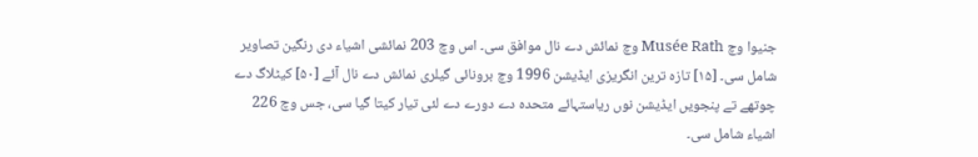جنیوا وچ Musée Rath وچ نمائش دے نال موافق سی۔ اس وچ 203 نمائشی اشیاء دی رنگین تصاویر شامل سی۔ [۱۵] تازہ ترین انگریزی ایڈیشن 1996 وچ برونائی گیلری نمائش دے نال آئے [۵۰] کیٹلاگ دے چوتھے تے پنجويں ایڈیشن نوں ریاستہائے متحدہ دے دورے دے لئی تیار کيتا گیا سی، جس وچ 226 اشیاء شامل سی۔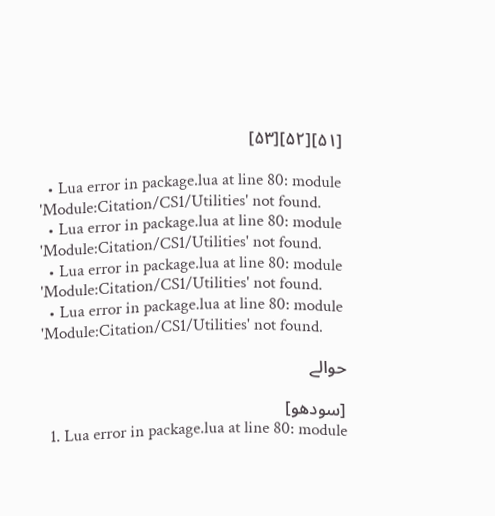[۵۱][۵۲][۵۳]

  • Lua error in package.lua at line 80: module 'Module:Citation/CS1/Utilities' not found.
  • Lua error in package.lua at line 80: module 'Module:Citation/CS1/Utilities' not found.
  • Lua error in package.lua at line 80: module 'Module:Citation/CS1/Utilities' not found.
  • Lua error in package.lua at line 80: module 'Module:Citation/CS1/Utilities' not found.

حوالے

[سودھو]
  1. Lua error in package.lua at line 80: module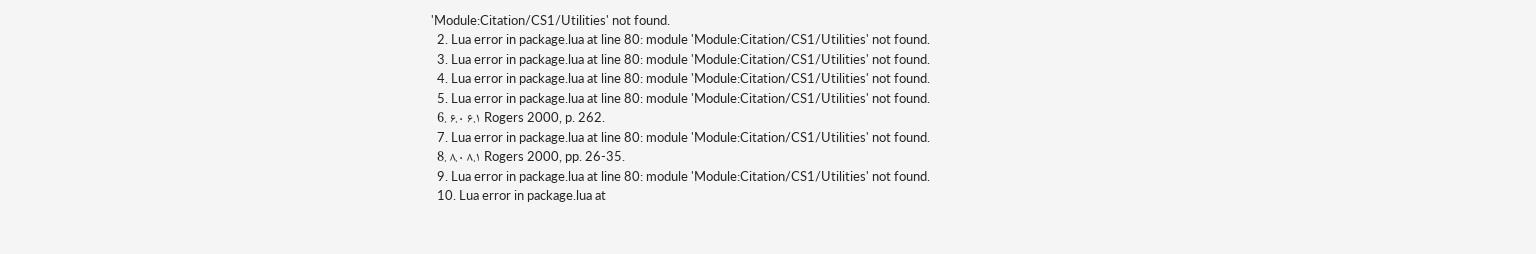'Module:Citation/CS1/Utilities' not found.
  2. Lua error in package.lua at line 80: module 'Module:Citation/CS1/Utilities' not found.
  3. Lua error in package.lua at line 80: module 'Module:Citation/CS1/Utilities' not found.
  4. Lua error in package.lua at line 80: module 'Module:Citation/CS1/Utilities' not found.
  5. Lua error in package.lua at line 80: module 'Module:Citation/CS1/Utilities' not found.
  6. ۶.۰ ۶.۱ Rogers 2000, p. 262.
  7. Lua error in package.lua at line 80: module 'Module:Citation/CS1/Utilities' not found.
  8. ۸.۰ ۸.۱ Rogers 2000, pp. 26-35.
  9. Lua error in package.lua at line 80: module 'Module:Citation/CS1/Utilities' not found.
  10. Lua error in package.lua at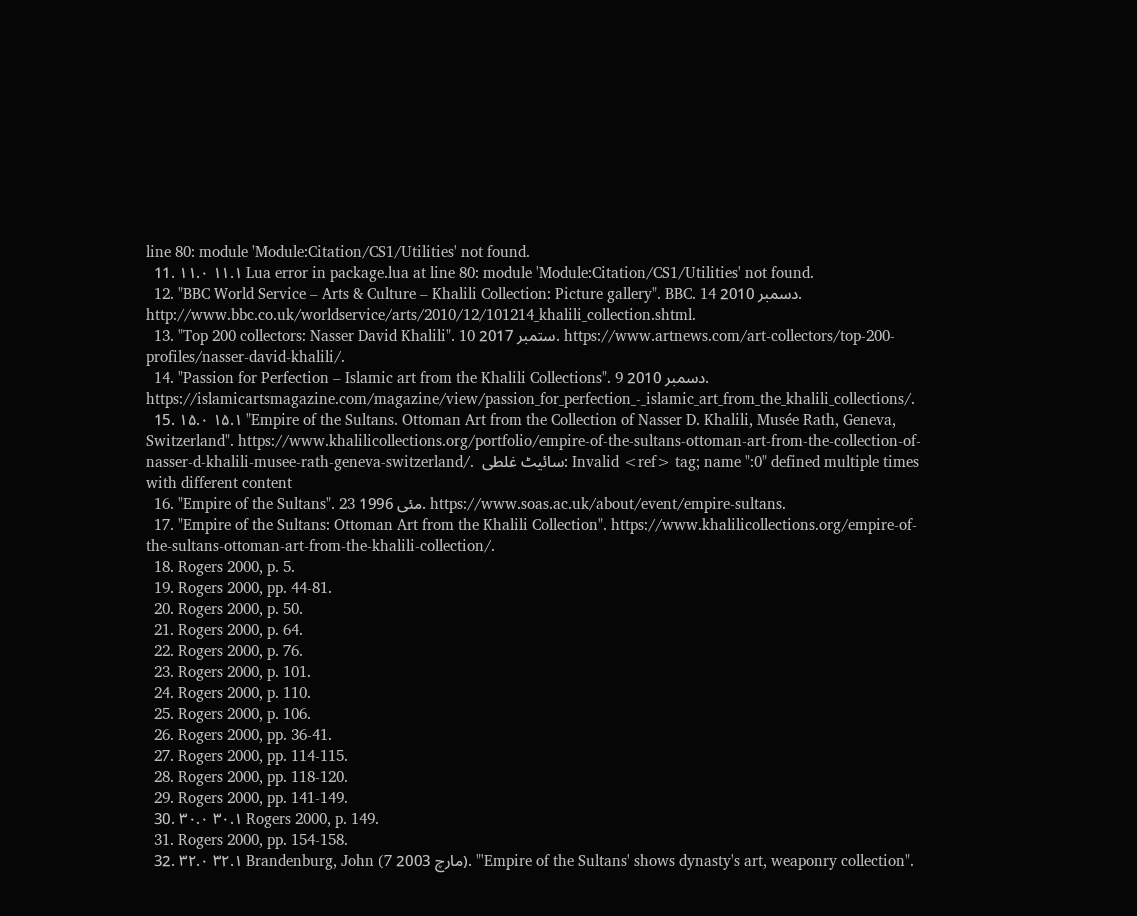line 80: module 'Module:Citation/CS1/Utilities' not found.
  11. ۱۱.۰ ۱۱.۱ Lua error in package.lua at line 80: module 'Module:Citation/CS1/Utilities' not found.
  12. "BBC World Service – Arts & Culture – Khalili Collection: Picture gallery". BBC. 14 دسمبر 2010. http://www.bbc.co.uk/worldservice/arts/2010/12/101214_khalili_collection.shtml.
  13. "Top 200 collectors: Nasser David Khalili". 10 ستمبر 2017. https://www.artnews.com/art-collectors/top-200-profiles/nasser-david-khalili/.
  14. "Passion for Perfection – Islamic art from the Khalili Collections". 9 دسمبر 2010. https://islamicartsmagazine.com/magazine/view/passion_for_perfection_-_islamic_art_from_the_khalili_collections/.
  15. ۱۵.۰ ۱۵.۱ "Empire of the Sultans. Ottoman Art from the Collection of Nasser D. Khalili, Musée Rath, Geneva, Switzerland". https://www.khalilicollections.org/portfolio/empire-of-the-sultans-ottoman-art-from-the-collection-of-nasser-d-khalili-musee-rath-geneva-switzerland/.  سائیٹ غلطی: Invalid <ref> tag; name ":0" defined multiple times with different content
  16. "Empire of the Sultans". 23 مئی 1996. https://www.soas.ac.uk/about/event/empire-sultans.
  17. "Empire of the Sultans: Ottoman Art from the Khalili Collection". https://www.khalilicollections.org/empire-of-the-sultans-ottoman-art-from-the-khalili-collection/.
  18. Rogers 2000, p. 5.
  19. Rogers 2000, pp. 44-81.
  20. Rogers 2000, p. 50.
  21. Rogers 2000, p. 64.
  22. Rogers 2000, p. 76.
  23. Rogers 2000, p. 101.
  24. Rogers 2000, p. 110.
  25. Rogers 2000, p. 106.
  26. Rogers 2000, pp. 36-41.
  27. Rogers 2000, pp. 114-115.
  28. Rogers 2000, pp. 118-120.
  29. Rogers 2000, pp. 141-149.
  30. ۳۰.۰ ۳۰.۱ Rogers 2000, p. 149.
  31. Rogers 2000, pp. 154-158.
  32. ۳۲.۰ ۳۲.۱ Brandenburg, John (7 مارچ 2003). "'Empire of the Sultans' shows dynasty's art, weaponry collection".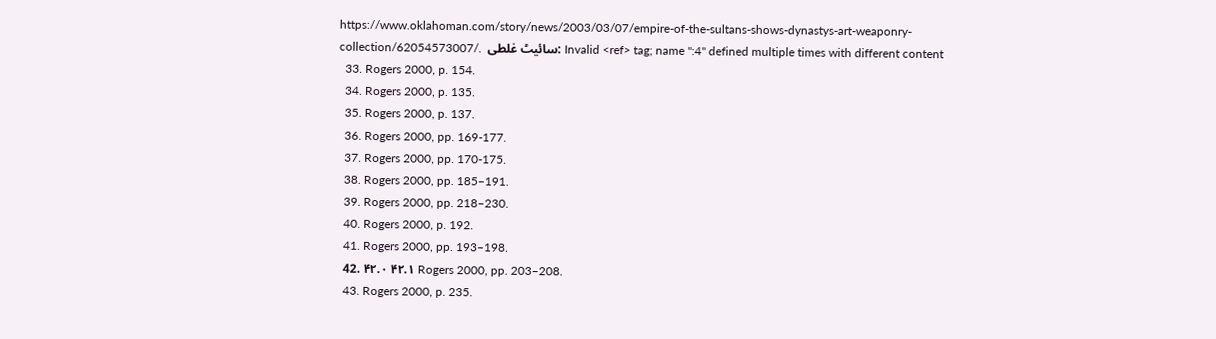https://www.oklahoman.com/story/news/2003/03/07/empire-of-the-sultans-shows-dynastys-art-weaponry-collection/62054573007/.  سائیٹ غلطی: Invalid <ref> tag; name ":4" defined multiple times with different content
  33. Rogers 2000, p. 154.
  34. Rogers 2000, p. 135.
  35. Rogers 2000, p. 137.
  36. Rogers 2000, pp. 169-177.
  37. Rogers 2000, pp. 170-175.
  38. Rogers 2000, pp. 185–191.
  39. Rogers 2000, pp. 218–230.
  40. Rogers 2000, p. 192.
  41. Rogers 2000, pp. 193–198.
  42. ۴۲.۰ ۴۲.۱ Rogers 2000, pp. 203–208.
  43. Rogers 2000, p. 235.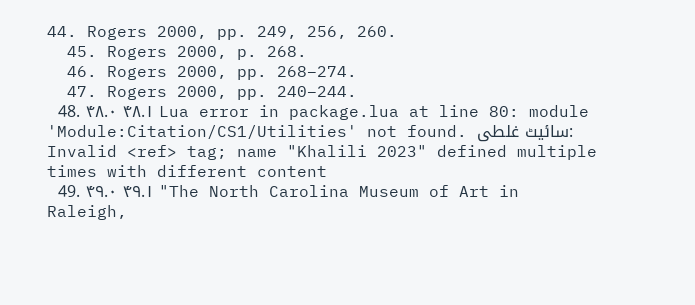44. Rogers 2000, pp. 249, 256, 260.
  45. Rogers 2000, p. 268.
  46. Rogers 2000, pp. 268–274.
  47. Rogers 2000, pp. 240–244.
  48. ۴۸.۰ ۴۸.۱ Lua error in package.lua at line 80: module 'Module:Citation/CS1/Utilities' not found. سائیٹ غلطی: Invalid <ref> tag; name "Khalili 2023" defined multiple times with different content
  49. ۴۹.۰ ۴۹.۱ "The North Carolina Museum of Art in Raleigh,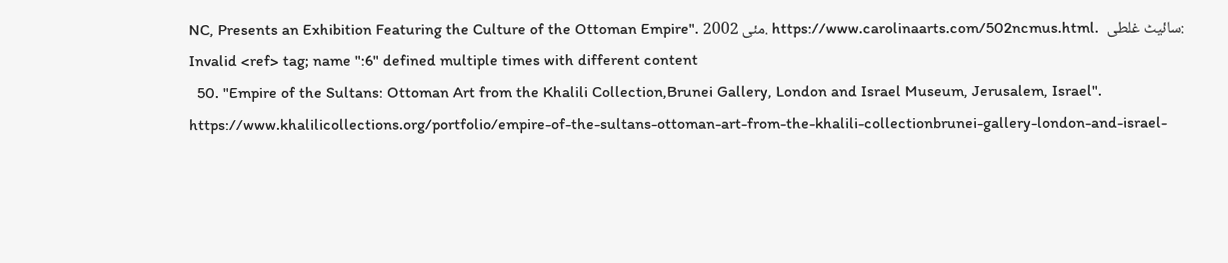NC, Presents an Exhibition Featuring the Culture of the Ottoman Empire". مئی 2002. https://www.carolinaarts.com/502ncmus.html.  سائیٹ غلطی: Invalid <ref> tag; name ":6" defined multiple times with different content
  50. "Empire of the Sultans: Ottoman Art from the Khalili Collection,Brunei Gallery, London and Israel Museum, Jerusalem, Israel". https://www.khalilicollections.org/portfolio/empire-of-the-sultans-ottoman-art-from-the-khalili-collectionbrunei-gallery-london-and-israel-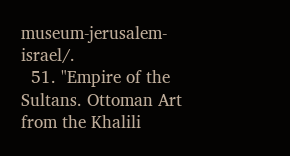museum-jerusalem-israel/.
  51. "Empire of the Sultans. Ottoman Art from the Khalili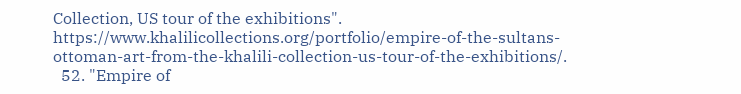Collection, US tour of the exhibitions". https://www.khalilicollections.org/portfolio/empire-of-the-sultans-ottoman-art-from-the-khalili-collection-us-tour-of-the-exhibitions/.
  52. "Empire of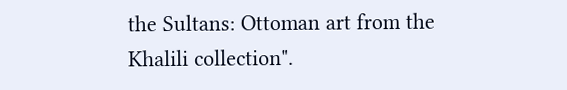the Sultans: Ottoman art from the Khalili collection".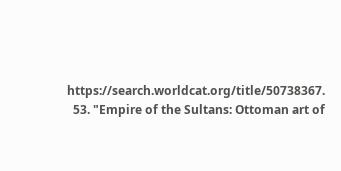https://search.worldcat.org/title/50738367.
  53. "Empire of the Sultans: Ottoman art of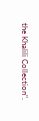the Khalili Collection".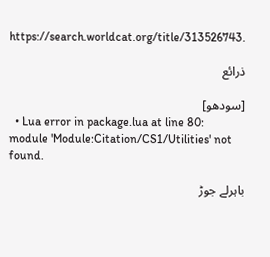https://search.worldcat.org/title/313526743.

ذرائع

[سودھو]
  • Lua error in package.lua at line 80: module 'Module:Citation/CS1/Utilities' not found.

باہرلے جوڑ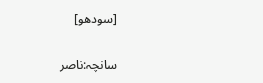[سودھو]

سانچہ:ناصر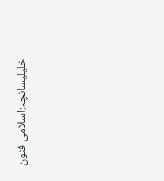خلیلیسانچہ:اسلامی فنون